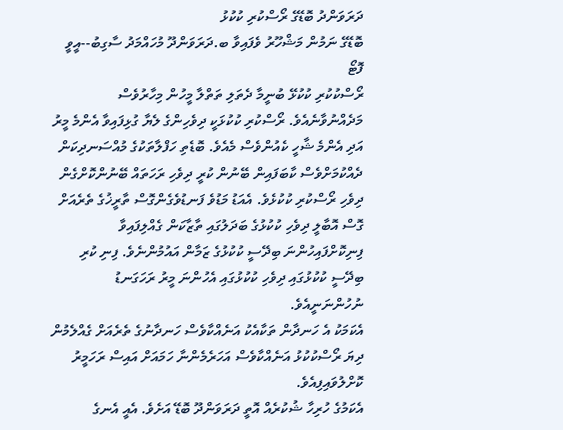ދަރަވަންދު ބޮޑޭގެ ރޯސްކުރި ކުކުޅު
ބޮޑޭގެ ނަމުން މަޝްހޫރު ވެފައިވާ ބ.ދަރަވަންދޫ މުހައްމަދު ސާގިބު--އީވީ ފޮޓޯ
ރޯސްކުކުރި ކުކުޅޭ ބުނީމާ ދެތަލި ތަތްލާ މީހުން މިހާރުވެސް މަދެއްނުވާނެއެވެ. ރޯސްކުރި ކުކުޅަކީ ދިވެހިންގެ ލެޔާ ގުޅިފައިވާ އެންމެ މީރު އަދި އެންމެ ޝާހީ ކެއުންވެސް މެއެވެ. ބޮޑެތި ހަފްލާތަކުގެ މުއްސަނދިކަން ދެއްކުމަށްވެސް ކާބަފައިން ބޭނުން ކުރީ ދިވެހި ރަހަތައް ބޭނުންކޮށްގެން ދިވެހި ރޯސްކުރި ކުކުޅެވެ. އެއަޑު މަޑުވެ ފަނޑުވެގެންގޮސް ތާރީޚުގެ ތެރެއަށް ގޮސް އޮބާލީ ދިވެހި ކުކުޅުގެ ބަދަލުގައި ތާޒާކަން ގެއްލިފައިވާ ފިނިކޮށްފައިހުންނަ ބިދޭސީ ކުކުޅުގެ ޒަމާން އައުމުންނެވެ. ފިނި ކުރި ބިދޭސީ ކުކުޅުގައި ދިވެހި ކުކުޅުގައި އެހުންނަ މީރު ރަހަގަނޑު ނުހުންނަނީއެވެ.
އެކަމަކު އެ ހަނދާން ތަކާއެކު އަނެއްކާވެސް ހަނދާނުގެ ތެރެއަށް ގެއްލެމުން ދިޔަ ރޯސްކުކުޅު އަނެއްކާވެސް އަހަރެމެންނާ ހަމައަށް އައިސް ރަހަމީރު ކޮށްލުވައިފިއެވެ.
އެކަމުގެ ހުރިހާ ޝުކުރެއް އޮތީ ދަރަވަންދޫ ބޮޑޭ އަށެވެ. އެއީ އެނގެ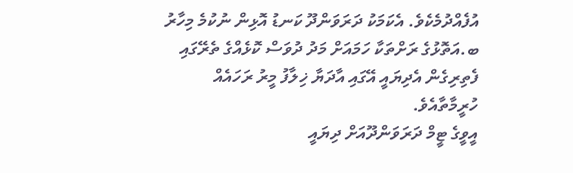އުފެއްދުމެކެވެ. އެކަމަކު ދަރަވަންދޫ ކަނޑު އޮޅިން ނުކުމެ މިހާރު ބ.އަތޮޅުގެ ރަށްތަކާ ހަމައަށް މަދު ދުވަސް ކޮޅެއްގެ ތެރޭގައި ފެތިރިގެން އެދިޔައީ އޭގައި އާދަޔާ ޚިލާފު މީރު ރަހައެއް ހުރީމާތާއެވެ.
އީވީގެ ޓީމް ދަރަވަންދޫއަށް ދިޔައީ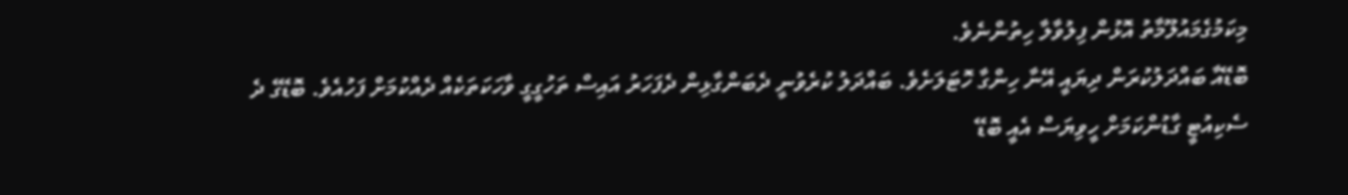މިކަމުގެމައުލޫމާތު އޮޅުން ފިލުވާލާ ހިތުންނެވެ.
ބޮޑޭއާ ބައްދަލުކުރަން ދިޔައީ އޭނާ ހިންގާ ހޮޓަލަށެވެ. ބައްދަލު ކުރެވުނީ ދެބަންގާޅިން ދެފަހަރު އައިސް ތަހުގީގީ ވާހަކަތަކެއް ދެއްކުމަށް ފަހުއެވެ. ބޮޑޭގެ ދެ ސެކިއުޓީ ގާޑުންކަމަށް ހީވިޔަސް އެއީ ބޮޑޭ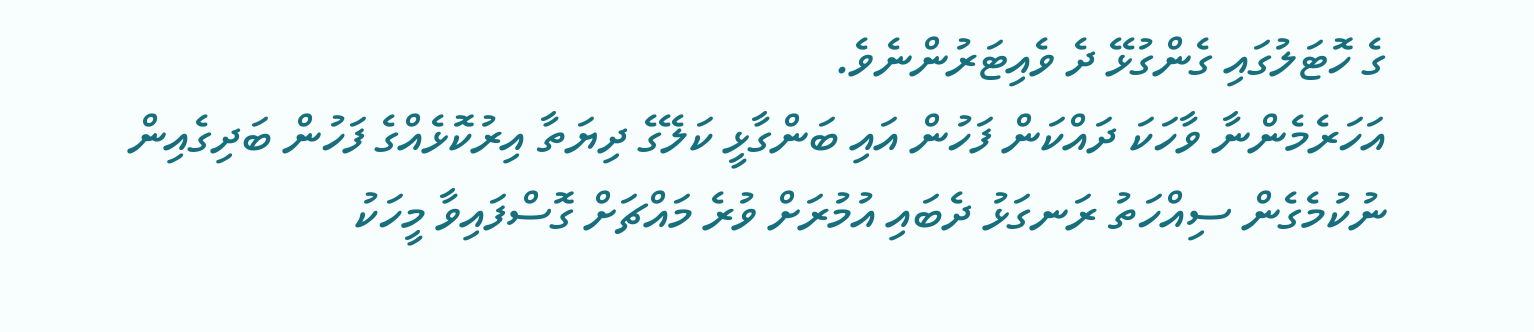ގެ ހޮޓަލުގައި ގެންގުޅޭ ދެ ވެއިޓަރުންނެވެ.
އަހަރެމެންނާ ވާހަކަ ދައްކަން ފަހުން އައި ބަންގާޅީ ކަލޭގެ ދިޔަތާ އިރުކޮޅެއްގެ ފަހުން ބަދިގެއިން ނުކުމެގެން ސިއްހަތު ރަނގަޅު ދެބައި އުމުރަށް ވުރެ މައްޗަށް ގޮސްފައިވާ މީހަކު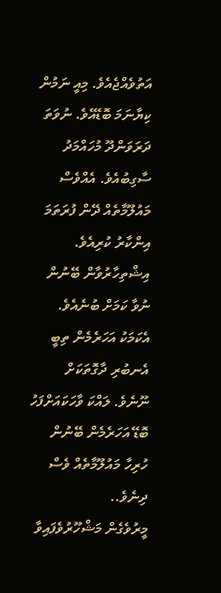އަތުވެއްޖެއެވެ. މިއީ ނަމުން ކިޔާނަމަ ބޮޑޭއެވެ. ނުވަތަ ދަރަވަންދޫ މުހައްމަދު ސާގިބުއެވެ. އެއްވެސް މައުލޫމާތެއް ދޭން ފުރަތަމަ އިންކާރު ކުރިއެވެ. އިޝްތިހާރުވާން ބޭނުން ނުވާ ކަމަށް ބުނެއެވެ. އެކަމަކު އަހަރެމެން ތިބީ އެނބުރި ދާގޮތަކަށް ނޫނެވެ. ލައްކަ ވާހަކައަށްފަހު ބޮޑޭ އަހަރެމެން ބޭނުން ހުރިހާ މައުލޫމާތެއް ވެސް ދިނެވެ..
މީރުވެގެން މަޝްހޫރުވެފައިވާ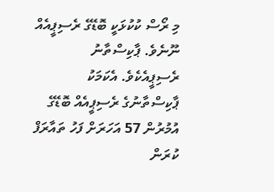މި ރޯސް ކުކުޅަކީ ބޮޑޭގެ ރެސިޕީއެއް ނޫނެވެ. ޕާކިސްތާނު ރެސިޕީއެކެވެ. އެކަމަކު ޕާކިސްތާނުގެ ރެސިޕީއެއް ބޮޑޭގެ އުމުރުން 57 އަހަރަށް ފަހު ތައާރަފް ކުރަން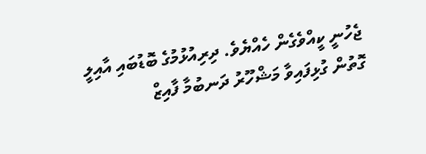ޖެހުނީ ކީއްވެގެން ހެއްޔެވެ. ދިރިއުޅުމުގެ ބޮޑުބައި އާއިލީ ގޮތުން ގުޅިފައިވާ މަޝްހޫރު ދަނބުމާ ފާއިޒް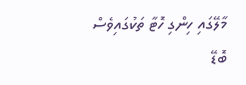މާލޭގައި ހިންގި ހޮޓާ ތަކުގައިވެސް ބޮޑޭ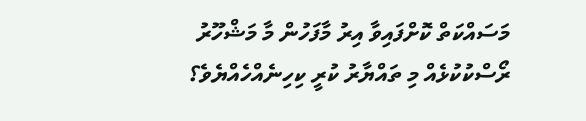މަސައްކަތް ކޮށްފައިވާ އިރު މާފަހުން މާ މަޝްހޫރު ރޯސްކުކުޅެއް މި ތައްޔާރު ކުރީ ކިހިނެއްހެއްޔެވެ؟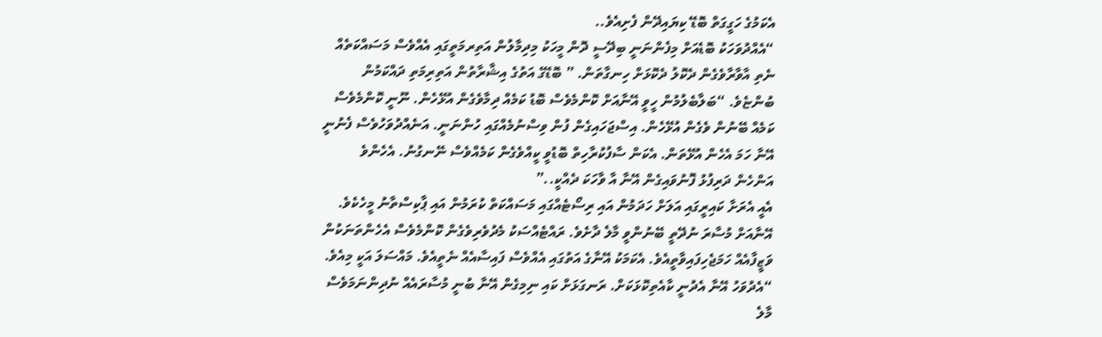އެކަމުގެ ހަގީގަތް ބޮޑޭ ކިޔައިދޭން ފެށިއެވެ..
“އެއްދުވަހަކު ބޮޑެއަށް މިފެންނަނީ ބިދޭސީ ދޮން މީހަކު މިދިމާލުން އަތިރމަތީގައި އެއްވެސް މަސައްކަތެއް ނެތި އާވާރާވެގެން ދެކޮލު ދެކޮޅަށް ހިނގާތަން. ” ބޮޑޭގެ އަތުގެ އިޝާރާތުން އަތިރިމަތި ދައްކަމުން ބުންޏެވެ. “ބަލާބެލުމުން ހީވީ އޭނާއަށް ކޮންމެވެސް ބޮޑު ކަމެއް ދިމާވެގެން އުޅޭހެން. ނޫނީ ކޮންމެވެސް ކަމެއް ބޭނުން ވެގެން އުޅޭހެން. އިސްޖަހައިގެން ފުން ވިސްނުމެއްގައި ހުންނަނީ. އަނެއްދުވަހުވެސް ފެނުނީ އޭނާ ހަމަ އެހެން އުޅޭތަން. އެކަން ސާފުކުރާހިތް ބޮޑުވީ ކީއްވެގެން ކަމެއްވެސް ނޭނގުނު. އެހެންވެ  އަންހެން ދަރިފުޅު ފޮނުވައިގެން އޭނާ އާ ވާހަކަ ދެއްކީ..”
އެއީ އެރަށާ ކައިރީގައި އަލަށް ހަދަމުން އައި ރިސޯޓެއްގައި މަސައްކަތް ކުރަމުން އައި ޕާކިސްތާނު މީހެކެވެ. އޭނާއަށް މުސާރަ ނުދޭތީ ބޭނުންވީ މާލެ ދާށެވެ. ރައްޓެއްސަކު މެދުވެރިވެގެން ކޮންމެވެސް އެހެންތަނަކުން ވަޒީފާއެއް ހަމަޖެހިފައިވާތީއެވެ. އެކަމަކު އޭނާގެ އަތުގައި އެއްވެސް ފައިސާއެއް ނެތީއެވެ. މައްސަލަ އަކީ މިއެވެ.
“އެދުވަހު އޭނާ އެދުނީ ކާއެތިކޮޅަކަށް. ރަނގަޅަށް ކައި ނިމިގެން އޭނާ ބުނީ މުސާރައެއް ނުދިންނަމަވެސް މާލެ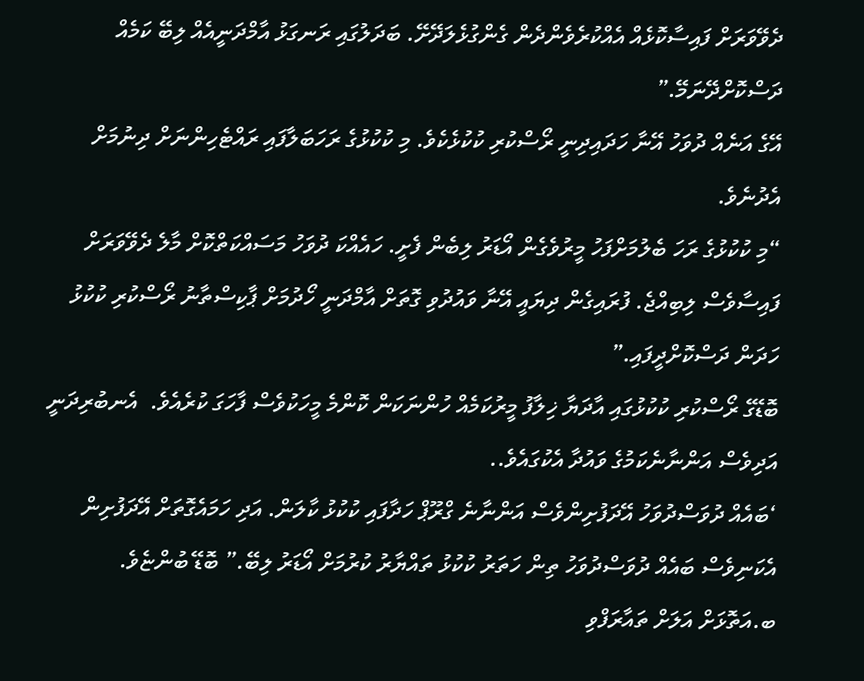ދެވޭވަރަށް ފައިސާކޮޅެއް އެއްކުރެވެންދެން ގެންގުޅެލަދޭށޭ. ބަދަލުގައި ރަނގަޅު އާމްދަނީއެއް ލިބޭ ކަމެއް ދަސްކޮށްދޭނަމޭ.”
އޭގެ އަނެއް ދުވަހު އޭނާ ހަދައިދިނީ ރޯސްކުރި ކުކުޅެކެވެ. މި ކުކުޅުގެ ރަހަބަލާފައި ރައްޓެހިންނަށް ދިނުމަށް އެދުނެވެ.
“މި ކުކުޅުގެ ރަހަ ބެލުމަށްފަހު މީރުވެގެން އޯޑަރު ލިބެން ފެށީ. ހައެއްކަ ދުވަހު މަސައްކަތްކޮށް މާލެ ދެވޭވަރަށް ފައިސާވެސް ލިބިއްޖެ. ފުރައިގެން ދިޔައީ އޭނާ ވައުދުވި ގޮތަށް އާމްދަނީ ހޯދުމަށް ޕާކިސްތާނު ރޯސްކުރި ކުކުޅު ހަދަން ދަސްކޮށްދީފައި.”
ބޮޑޭގެ ރޯސްކުރި ކުކުޅުގައި އާދަޔާ ޚިލާފު މީރުކަމެއް ހުންނަކަން ކޮންމެ މީހަކުވެސް ފާހަގަ ކުރެއެވެ.  އެނބުރިދަނީ އަދިވެސް އަންނާނެކަމުގެ ވައުދާ އެކުގައެވެ..
‘ބައެއް ދުވަސްދުވަހު އޭދަފުށިންވެސް އަންނާނެ ގްރޫޕް ހަދާފައި ކުކުޅު ކާލަން. އަދި ހަމައެގޮތަށް އޭދަފުށިން އެކަނިވެސް ބައެއް ދުވަސްދުވަހު ތިން ހަތަރު ކުކުޅު ތައްޔާރު ކުރުމަށް އޯޑަރު ލިބޭ.” ބޮޑޭ ބުންޏެވެ.
ބ.އަތޮޅަށް އަލަށް ތައާރަފްވި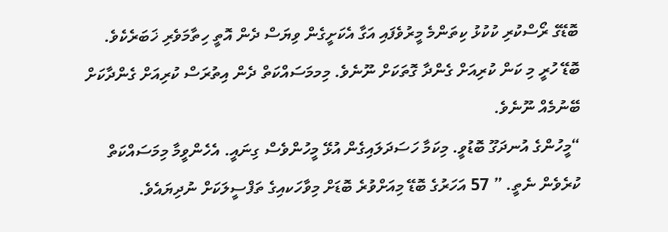ބޮޑޭގެ ރޯސްކުރި ކުކުޅު ކިތަންމެ މީރުވެފައި އަގާ އެކަށީގެން ވިޔަސް ދެން އޮތީ ހިތާމަވެރި ޚަބަރެކެވެ.
ބޮޑޭ ހުރީ މި ކަން ކުރިއަށް ގެންދާ ގޮތަކަށް ނޫނެވެ. މިމމަސައްކަތް ދެން އިތުރަސް ކުރިއަށް ގެންދާކަށް ބޭނުމެއް ނޫނެވެ.
“މީހުންގެ އުނދަގޫ ބޮޑުވީ. މިކަމާ ހަސަދަލައިގެން އުޅޭ މީހުންވެސް ގިނައީ. އެހެންވީމާ މިމަސައްކަތް ކުރެވެން ނެތީ. ” 57 އަހަރުގެ ބޮޑޭ މިއަށްވުރެ ބޮޑަށް މިވާހަކއިގެ ތަފްސީލަކަށް ނުދިޔައެވެ.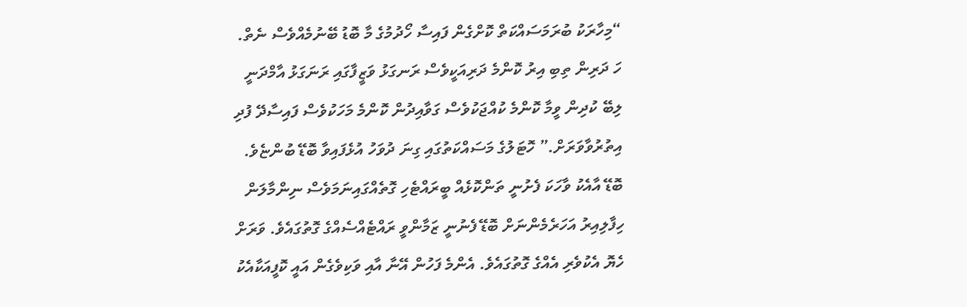“މިހާރަކު ބުރަމަސައްކަތް ކޮށްގެން ފައިސާ ހޯދުމުގެ މާ ބޮޑު ބޭނުމެއްވެސް ނެތް. ހަ ދަރިން ތިބި އިރު ކޮންމެ ދަރިއަކީވެސް ރަނގަޅު ވަޒީފާގައި ރަނަގަޅު އާމްދަނީ ލިބޭ ކުދިން ވީމާ ކޮންމެ ކުއްޖަކުވެސް ގަވާއިދުން ކޮންމެ މަހަކުވެސް ފައިސާދޭ ފުދި އިތުރުވާވަރަށް.” ހޮޓަލުގެ މަސައްކަތުގައި ގިނަ ދުވަހު އުޅެފައިވާ ބޮޑޭ ބުންޏެވެ.
ބޮޑޭ އާއެކު ވާހަކަ ފެށުނީ ތަންކޮޅެއް ބީރައްޓެހި ގޮތެއްގައިނަމަވެސް ނިންމާލަން ހިފާލިއިރު އަހަރެމެންނަށް ބޮޑޭ ފެނުނީ ޒަމާންވީ ރައްޓެއްސެއްގެ ގޮތުގައެވެ. ވަރަށް ހެޔޮ އެކުވެރި އެއްގެ ގޮތުގައެވެ. އެންމެ ފަހުން އޭނާ އާއި ވަކިވެގެން އައީ ކޮފީއަކާއެކު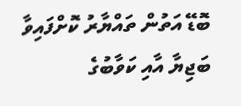ބޮޑޭ އަތުން ތައްޔާރު ކޮށްފައިވާ ބަޖިޔާ އާއި ކަވާބުގެ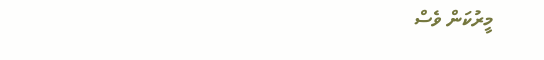މީރުކަން ވެސް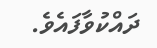ދައްކުވާފައެވެ.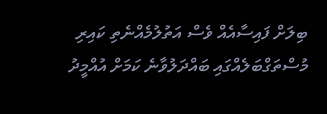ބިލަށް ފައިސާއެއް ވެސް އަތުލުމެއްނެތި ކައިރި މުސްތަގްބަލެއްގައި ބައްދަލުވާނެ ކަމަށް އުއްމީދު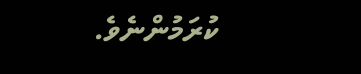ކުރަމުންނެވެ.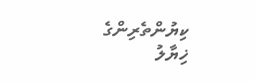ކިޔުންތެރިންގެ ޚިޔާލު